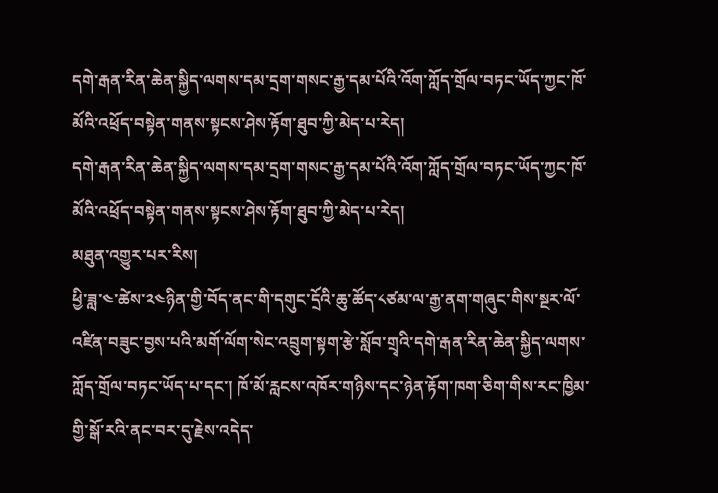དགེ་རྒན་རིན་ཆེན་སྐྱིད་ལགས་དམ་དྲག་གསང་རྒྱ་དམ་པོའི་འོག་ཀློད་གྲོལ་བཏང་ཡོད་ཀྱང་ཁོ་མོའི་འཕྲོད་བསྟེན་གནས་སྟངས་ཤེས་རྟོག་ཐུབ་ཀྱི་མེད་པ་རེད།
དགེ་རྒན་རིན་ཆེན་སྐྱིད་ལགས་དམ་དྲག་གསང་རྒྱ་དམ་པོའི་འོག་ཀློད་གྲོལ་བཏང་ཡོད་ཀྱང་ཁོ་མོའི་འཕྲོད་བསྟེན་གནས་སྟངས་ཤེས་རྟོག་ཐུབ་ཀྱི་མེད་པ་རེད།
མཐུན་འགྱུར་པར་རིས།
ཕྱི་ཟླ་༤་ཚེས་༢༤ཉིན་གྱི་བོད་ནང་གི་དགུང་དྲོའི་ཆུ་ཚོད་༨ཙམ་ལ་རྒྱ་ནག་གཞུང་གིས་སྔར་ལོ་འཛིན་བཟུང་བྱས་པའི་མགོ་ལོག་སེང་འབྲུག་སྟག་རྩེ་སློབ་གྲྭའི་དགེ་རྒན་རིན་ཆེན་སྐྱིད་ལགས་ཀློད་གྲོལ་བཏང་ཡོད་པ་དང་། ཁོ་མོ་རླངས་འཁོར་གཉིས་དང་ཉེན་རྟོག་ཁག་ཅིག་གིས་རང་ཁྱིམ་གྱི་སྒོ་རའི་ནང་བར་དུ་རྗེས་འདེད་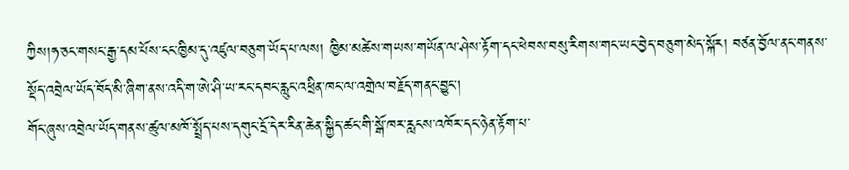ཀྱིས།ཧ་ཅང་གསང་རྒྱ་དམ་པོས་ངང་ཁྱིམ་དུ་འཛུལ་བཅུག་ཡོད་པ་ལས། ཁྱིམ་མཚེས་གཡས་གཡོན་ལ་ཤེས་རྟོག་དང་ཕེབས་བསུ་རིགས་གང་ཡང་བྱེད་བཅུག་མེད་སྐོར། བཙན་བྱོལ་ནང་གནས་སྡོད་འབྲེལ་ཡོད་བོད་མི་ཞིག་ནས་འདི་ག་ཨེ་ཤི་ཡ་རང་དབང་རླུང་འཕྲིན་ཁང་ལ་འགྲེལ་བརྗོད་གནང་བྱུང་།
གོང་ཞུས་འབྲེལ་ཡོད་གནས་ཚུལ་མཁོ་སྤྲོད་པས་དགུང་དྲོ་དེར་རིན་ཆེན་སྐྱིད་ཚང་གི་སྒོ་ཁར་རླངས་འཁོར་དང་ཉེན་རྟོག་པ་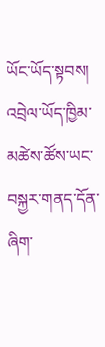ཡོང་ཡོད་སྟབས། འབྲེལ་ཡོད་ཁྱིམ་མཚེས་ཚོས་ཡང་བསྐྱར་གནད་དོན་ཞིག་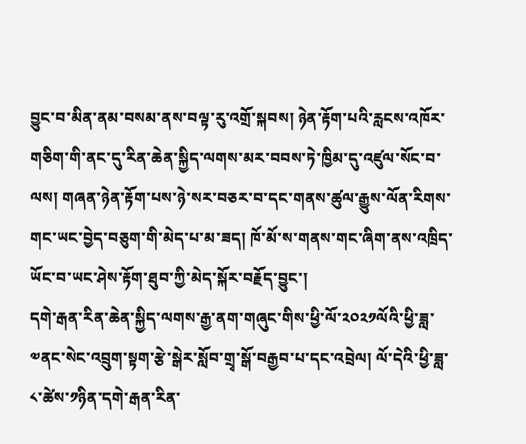བྱུང་བ་མིན་ནམ་བསམ་ནས་བལྟ་རུ་འགྲོ་སྐབས། ཉེན་རྟོག་པའི་རླངས་འཁོར་གཅིག་གི་ནང་དུ་རིན་ཆེན་སྐྱིད་ལགས་མར་བབས་ཏེ་ཁྱིམ་དུ་འཛུལ་སོང་བ་ལས། གཞན་ཉེན་རྟོག་པས་ཉེ་སར་བཅར་བ་དང་གནས་ཚུལ་རྒྱུས་ལོན་རིགས་གང་ཡང་བྱེད་བཅུག་གི་མེད་པ་མ་ཟད། ཁོ་མོ་ས་གནས་གང་ཞིག་ནས་འཁྲིད་ཡོང་བ་ཡང་ཤེས་རྟོག་ཐུབ་ཀྱི་མེད་སྐོར་བརྗོད་བྱུང་།
དགེ་རྒན་རིན་ཆེན་སྐྱིད་ལགས་རྒྱ་ནག་གཞུང་གིས་ཕྱི་ལོ་༢༠༢༡ལོའི་ཕྱི་ཟླ་༧ནང་སེང་འབྲུག་སྟག་རྩེ་སྒེར་སློབ་གྲྭ་སྒོ་བརྒྱབ་པ་དང་འབྲེལ། ལོ་དེའི་ཕྱི་ཟླ་༨་ཚེས་༡ཉིན་དགེ་རྒན་རིན་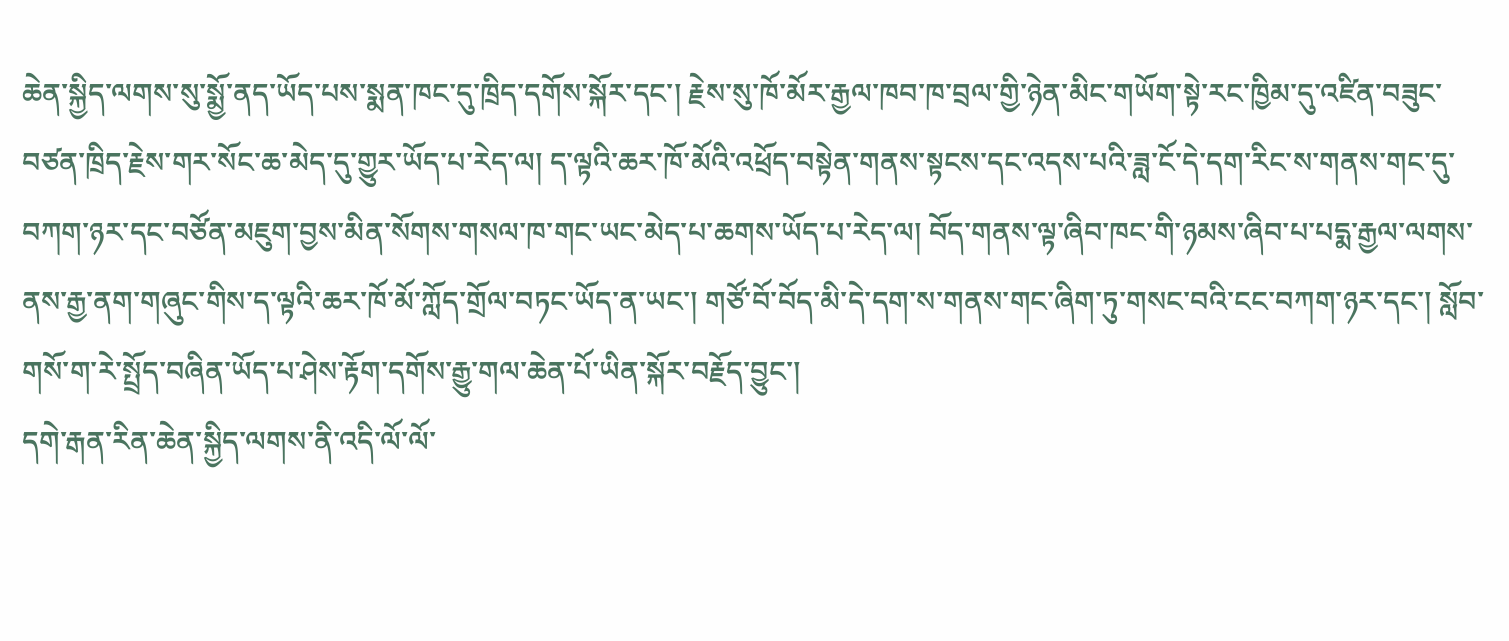ཆེན་སྐྱིད་ལགས་སུ་སྨྱོ་ནད་ཡོད་པས་སྨན་ཁང་དུ་ཁྲིད་དགོས་སྐོར་དང་། རྗེས་སུ་ཁོ་མོར་རྒྱལ་ཁབ་ཁ་བྲལ་གྱི་ཉེན་མིང་གཡོག་སྟེ་རང་ཁྱིམ་དུ་འཛིན་བཟུང་བཙན་ཁྲིད་རྗེས་གར་སོང་ཆ་མེད་དུ་གྱུར་ཡོད་པ་རེད་ལ། ད་ལྟའི་ཆར་ཁོ་མོའི་འཕྲོད་བསྟེན་གནས་སྟངས་དང་འདས་པའི་ཟླ་ངོ་དེ་དག་རིང་ས་གནས་གང་དུ་བཀག་ཉར་དང་བཙོན་མཇུག་བྱས་མིན་སོགས་གསལ་ཁ་གང་ཡང་མེད་པ་ཆགས་ཡོད་པ་རེད་ལ། བོད་གནས་ལྟ་ཞིབ་ཁང་གི་ཉམས་ཞིབ་པ་པདྨ་རྒྱལ་ལགས་ནས་རྒྱ་ནག་གཞུང་གིས་ད་ལྟའི་ཆར་ཁོ་མོ་ཀློད་གྲོལ་བཏང་ཡོད་ན་ཡང་། གཙོ་བོ་བོད་མི་དེ་དག་ས་གནས་གང་ཞིག་ཏུ་གསང་བའི་ངང་བཀག་ཉར་དང་། སློབ་གསོ་ག་རེ་སྤྲོད་བཞིན་ཡོད་པ་ཤེས་རྟོག་དགོས་རྒྱུ་གལ་ཆེན་པོ་ཡིན་སྐོར་བརྗོད་བྱུང་།
དགེ་རྒན་རིན་ཆེན་སྐྱིད་ལགས་ནི་འདི་ལོ་ལོ་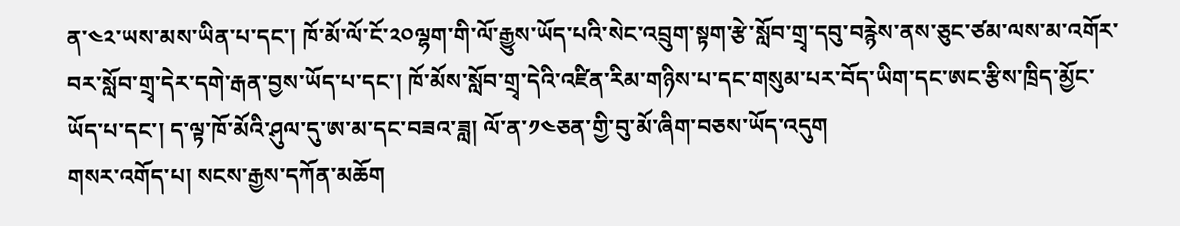ན་༤༢་ཡས་མས་ཡིན་པ་དང་། ཁོ་མོ་ལོ་ངོ་༢༠ལྷག་གི་ལོ་རྒྱུས་ཡོད་པའི་སེང་འབྲུག་སྟག་རྩེ་སློབ་གྲྭ་དབུ་བརྙེས་ནས་ཅུང་ཙམ་ལས་མ་འགོར་བར་སློབ་གྲྭ་དེར་དགེ་རྒན་བྱས་ཡོད་པ་དང་། ཁོ་མོས་སློབ་གྲྭ་དེའི་འཛིན་རིམ་གཉིས་པ་དང་གསུམ་པར་བོད་ཡིག་དང་ཨང་རྩིས་ཁྲིད་མྱོང་ཡོད་པ་དང་། ད་ལྟ་ཁོ་མོའི་ཤུལ་དུ་ཨ་མ་དང་བཟའ་ཟླ། ལོ་ན་༡༤ཅན་གྱི་བུ་མོ་ཞིག་བཅས་ཡོད་འདུག
གསར་འགོད་པ། སངས་རྒྱས་དཀོན་མཆོག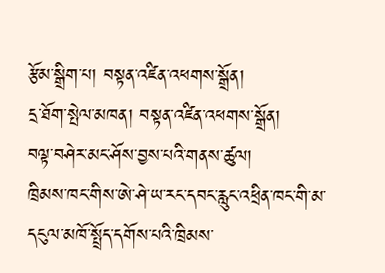རྩོམ་སྒྲིག་པ། བསྟན་འཛིན་འཕགས་སྒྲོན།
དྲ་ཐོག་སྤེལ་མཁན། བསྟན་འཛིན་འཕགས་སྒྲོན།
བལྟ་བཤེར་མང་ཤོས་བྱས་པའི་གནས་ཚུལ།
ཁྲིམས་ཁང་གིས་ཨེ་ཤེ་ཡ་རང་དབང་རླུང་འཕྲིན་ཁང་གི་མ་དངུལ་མཁོ་སྤྲོད་དགོས་པའི་ཁྲིམས་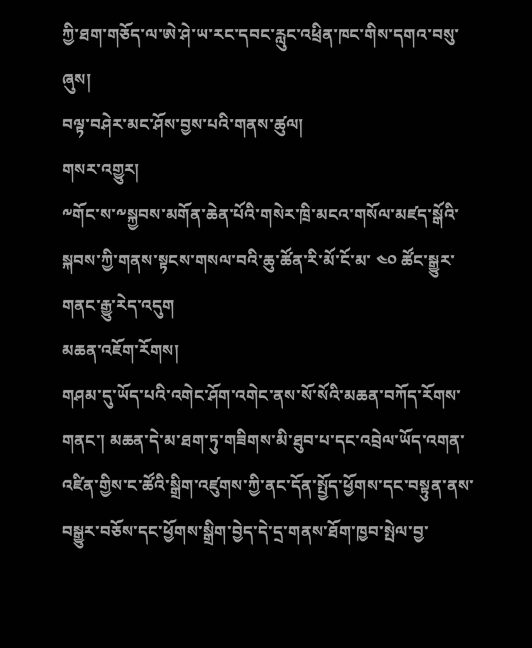ཀྱི་ཐག་གཅོད་ལ་ཨེ་ཤེ་ཡ་རང་དབང་རླུང་འཕྲིན་ཁང་གིས་དགའ་བསུ་ཞུས།
བལྟ་བཤེར་མང་ཤོས་བྱས་པའི་གནས་ཚུལ།
གསར་འགྱུར།
༸གོང་ས་༸སྐྱབས་མགོན་ཆེན་པོའི་གསེར་ཁྲི་མངའ་གསོལ་མཛད་སྒོའི་སྐབས་ཀྱི་གནས་སྟངས་གསལ་བའི་ཆུ་ཚོན་རི་མོ་ངོ་མ་ ༤༠ ཚོང་སྒྱུར་གནང་རྒྱུ་རེད་འདུག
མཆན་འཇོག་རོགས།
གཤམ་དུ་ཡོད་པའི་འགེང་ཤོག་འགེང་ནས་སོ་སོའི་མཆན་བཀོད་རོགས་གནང་། མཆན་དེ་མ་ཐག་ཏུ་གཟིགས་མི་ཐུབ་པ་དང་འབྲེལ་ཡོད་འགན་འཛིན་གྱིས་ང་ཚོའི་སྒྲིག་འཛུགས་ཀྱི་ནང་དོན་སྤྱོད་ཕྱོགས་དང་བསྟུན་ནས་བསྒྱུར་བཅོས་དང་ཕྱོགས་སྒྲིག་བྱེད་དེ་དྲ་གནས་ཐོག་ཁྱབ་སྤེལ་བྱ་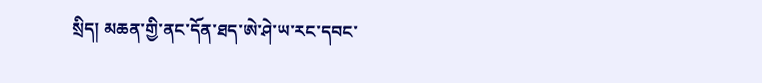སྲིད། མཆན་གྱི་ནང་དོན་ཐད་ཨེ་ཤེ་ཡ་རང་དབང་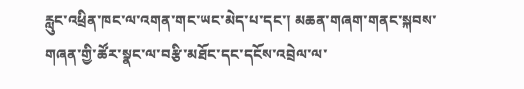རླུང་འཕྲིན་ཁང་ལ་འགན་གང་ཡང་མེད་པ་དང་། མཆན་གཞག་གནང་སྐབས་གཞན་གྱི་ཚོར་སྣང་ལ་བརྩི་མཐོང་དང་དངོས་འབྲེལ་ལ་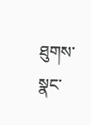ཐུགས་སྣང་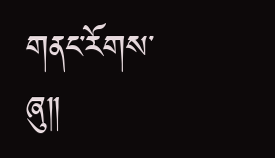གནང་རོགས་ཞུ༎